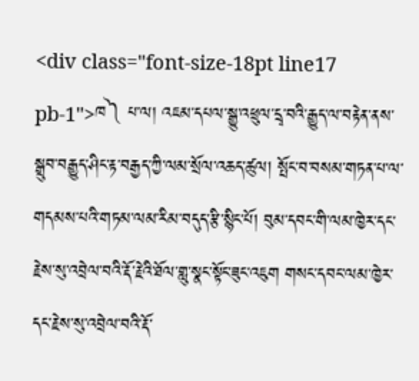<div class="font-size-18pt line17 pb-1">ཁ༽ པ་ལ། འཇམ་དཔལ་སྒྱུ་འཕྲུལ་དྲྭ་བའི་རྒྱུད་ལ་བརྟེན་ནས་སྒྲུབ་བརྒྱུད་ཤིང་རྟ་བརྒྱད་ཀྱི་ལམ་སྲོལ་འཆད་ཚུལ། སྤོང་བ་བསམ་གཏན་པ་ལ་གདམས་པའི་གཏམ་ལམ་རིམ་བདུད་རྩི་སྙིང་པོ། བུམ་དབང་གི་ལམ་ཁྱེར་དང་རྗེས་སུ་འབྲེལ་བའི་རྡོ་རྗེའི་ཐོལ་གླུ་སྣང་སྟོང་ཟུང་འཇུག གསང་དབང་ལམ་ཁྱེར་དང་རྗེས་སུ་འབྲེལ་བའི་རྡོ་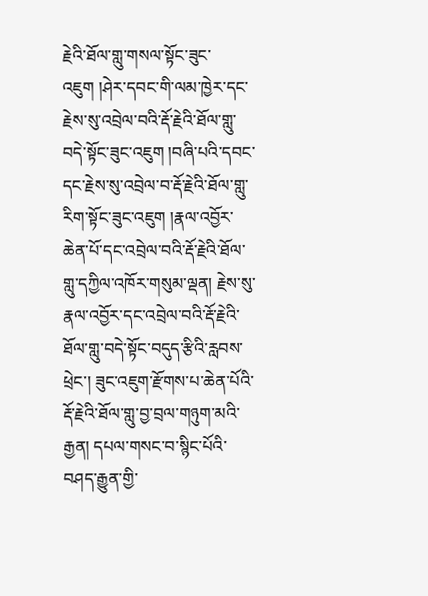རྗེའི་ཐོལ་གླུ་གསལ་སྟོང་ཟུང་འཇུག །ཤེར་དབང་གི་ལམ་ཁྱེར་དང་རྗེས་སུ་འབྲེལ་བའི་རྡོ་རྗེའི་ཐོལ་གླུ་བདེ་སྟོང་ཟུང་འཇུག །བཞི་པའི་དབང་དང་རྗེས་སུ་འབྲེལ་བ་རྡོ་རྗེའི་ཐོལ་གླུ་རིག་སྟོང་ཟུང་འཇུག །རྣལ་འབྱོར་ཆེན་པོ་དང་འབྲེལ་བའི་རྡོ་རྗེའི་ཐོལ་གླུ་དཀྱིལ་འཁོར་གསུམ་ལྡན། རྗེས་སུ་རྣལ་འབྱོར་དང་འབྲེལ་བའི་རྡོ་རྗེའི་ཐོལ་གླུ་བདེ་སྟོང་བདུད་རྩིའི་རླབས་ཕྲེང་། ཟུང་འཇུག་རྫོགས་པ་ཆེན་པོའི་རྡོ་རྗེའི་ཐོལ་གླུ་བྱ་བྲལ་གཉུག་མའི་རྒྱན། དཔལ་གསང་བ་སྙིང་པོའི་བཤད་རྒྱུན་གྱི་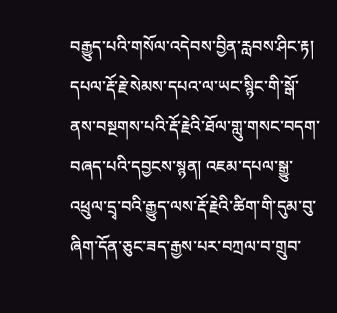བརྒྱུད་པའི་གསོལ་འདེབས་བྱིན་རླབས་ཤིང་རྟ། དཔལ་རྡོ་རྗེ་སེམས་དཔའ་ལ་ཡང་སྙིང་གི་སྒོ་ནས་བསྔགས་པའི་རྡོ་རྗེའི་ཐོལ་གླུ་གསང་བདག་བཞད་པའི་དབྱངས་སྙན། འཇམ་དཔལ་སྒྱུ་འཕྲུལ་དྲྭ་བའི་རྒྱུད་ལས་རྡོ་རྗེའི་ཚིག་གི་དུམ་བུ་ཞིག་དོན་ཅུང་ཟད་རྒྱས་པར་བཀྲལ་བ་གྲུབ་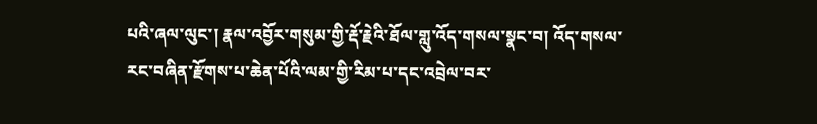པའི་ཞལ་ལུང་། རྣལ་འབྱོར་གསུམ་གྱི་རྡོ་རྗེའི་ཐོལ་གླུ་འོད་གསལ་སྣང་བ། འོད་གསལ་རང་བཞིན་རྫོགས་པ་ཆེན་པོའི་ལམ་གྱི་རིམ་པ་དང་འབྲེལ་བར་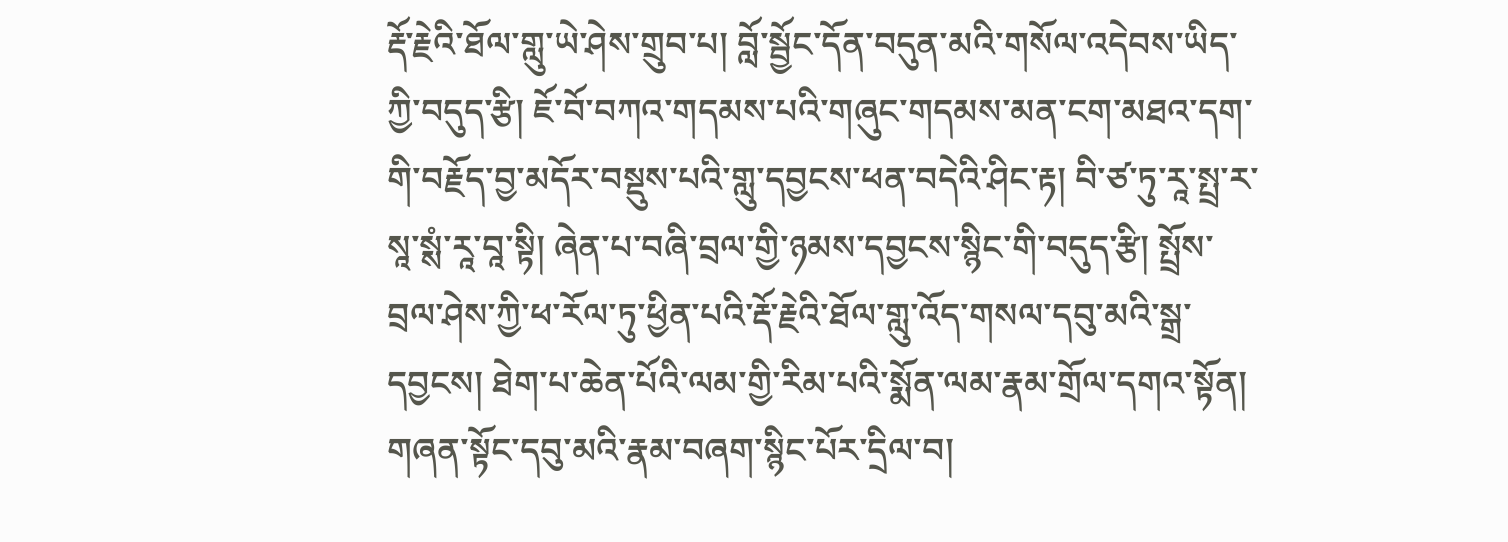རྡོ་རྗེའི་ཐོལ་གླུ་ཡེ་ཤེས་གྲུབ་པ། བློ་སྦྱོང་དོན་བདུན་མའི་གསོལ་འདེབས་ཡིད་ཀྱི་བདུད་རྩི། ཇོ་བོ་བཀའ་གདམས་པའི་གཞུང་གདམས་མན་ངག་མཐའ་དག་གི་བརྗོད་བྱ་མདོར་བསྡུས་པའི་གླུ་དབྱངས་ཕན་བདེའི་ཤིང་རྟ། བི་ཙ་ཏུ་རཱ་སྤྲ་ར་སཱ་སྶཾ་རཱ་བཱ་སྟི། ཞེན་པ་བཞི་བྲལ་གྱི་ཉམས་དབྱངས་སྙིང་གི་བདུད་རྩི། སྤྲོས་བྲལ་ཤེས་ཀྱི་ཕ་རོལ་ཏུ་ཕྱིན་པའི་རྡོ་རྗེའི་ཐོལ་གླུ་འོད་གསལ་དབུ་མའི་སྒྲ་དབྱངས། ཐེག་པ་ཆེན་པོའི་ལམ་གྱི་རིམ་པའི་སྨོན་ལམ་རྣམ་གྲོལ་དགའ་སྟོན། གཞན་སྟོང་དབུ་མའི་རྣམ་བཞག་སྙིང་པོར་དྲིལ་བ།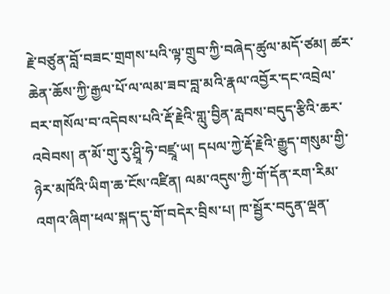རྗེ་བཙུན་བློ་བཟང་གྲགས་པའི་ལྟ་གྲུབ་ཀྱི་བཞེད་ཚུལ་མདོ་ཙམ། ཚར་ཆེན་ཆོས་ཀྱི་རྒྱལ་པོ་ལ་ལམ་ཟབ་བླ་མའི་རྣལ་འབྱོར་དང་འབྲེལ་བར་གསོལ་བ་འདེབས་པའི་རྡོ་རྗེའི་གླུ་བྱིན་རླབས་བདུད་རྩིའི་ཆར་འབེབས། ན་མོ་གུ་རུ་ཤྲཱི་ཧེ་བཛྲཱ་ཡ། དཔལ་ཀྱེ་རྡོ་རྗེའི་རྒྱུད་གསུམ་གྱི་ཉེར་མཁོའི་ཡིག་ཆ་ངོས་འཛིན། ལམ་འདུས་ཀྱི་གོ་དོན་རག་རིམ་འགའ་ཞིག་ཕལ་སྐད་དུ་གོ་བདེར་བྲིས་པ། ཁ་སྦྱོར་བདུན་ལྡན་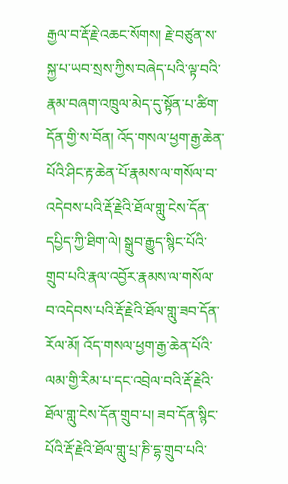རྒྱལ་བ་རྡོ་རྗེ་འཆང་སོགས། རྗེ་བཙུན་ས་སྐྱ་པ་ཡབ་སྲས་ཀྱིས་བཞེད་པའི་ལྟ་བའི་རྣམ་བཞག་འཁྲུལ་མེད་དུ་སྟོན་པ་ཚིག་དོན་གྱི་ས་བོན། འོད་གསལ་ཕྱག་རྒྱ་ཆེན་པོའི་ཤིང་རྟ་ཆེན་པོ་རྣམས་ལ་གསོལ་བ་འདེབས་པའི་རྡོ་རྗེའི་ཐོལ་གླུ་ངེས་དོན་དཔྱིད་ཀྱི་ཐིག་ལེ། སྒྲུབ་རྒྱུད་སྙིང་པོའི་གྲུབ་པའི་རྣལ་འབྱོར་རྣམས་ལ་གསོལ་བ་འདེབས་པའི་རྡོ་རྗེའི་ཐོལ་གླུ་ཟབ་དོན་རོལ་མོ། འོད་གསལ་ཕྱག་རྒྱ་ཆེན་པོའི་ལམ་གྱི་རིམ་པ་དང་འབྲེལ་བའི་རྡོ་རྗེའི་ཐོལ་གླུ་ངེས་དོན་གྲུབ་པ། ཟབ་དོན་སྙིང་པོའི་རྡོ་རྗེའི་ཐོལ་གླུ་པྲ་ཎི་དྷ་གྲུབ་པའི་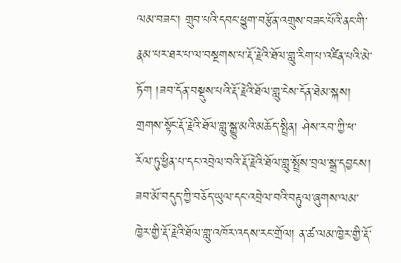ལམ་བཟང་། གྲུབ་པའི་དབང་ཕྱུག་བརྩོན་འགྲུས་བཟང་པོའི་ནང་གི་རྣམ་པར་ཐར་པ་ལ་བསྔགས་པ་རྡོ་རྗེའི་ཐོལ་གླུ་རིག་པ་འཛིན་པའི་མེ་ཏོག །ཟབ་དོན་བསྡུས་པའི་རྡོ་རྗེའི་ཐོལ་གླུ་ངེས་དོན་ཐེམ་སྐས། གྲགས་སྟོང་རྡོ་རྗེའི་ཐོལ་གླུ་སྒྱུ་མའི་མཆོད་སྤྲིན། ཤེས་རབ་ཀྱི་ཕ་རོལ་ཏུ་ཕྱིན་པ་དང་འབྲེལ་བའི་རྡོ་རྗེའི་ཐོལ་གླུ་སྤྲོས་བྲལ་སྒྲ་དབྱངས། ཟབ་མོ་བདུད་ཀྱི་བཅོད་ཡུལ་དང་འབྲེལ་བའི་བརྟུལ་ཞུགས་ལམ་ཁྱེར་གྱི་རྡོ་རྗེའི་ཐོལ་གླུ་འཁོར་འདས་རང་གྲོལ། ན་ཚ་ལམ་ཁྱེར་གྱི་རྡོ་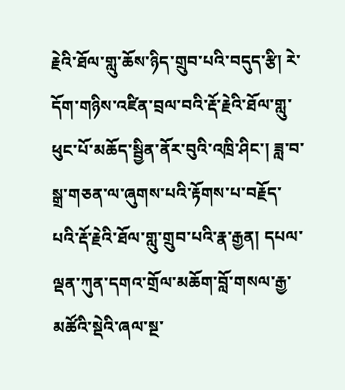རྗེའི་ཐོལ་གླུ་ཆོས་ཉིད་གྲུབ་པའི་བདུད་རྩི། རེ་དོག་གཉིས་འཛིན་བྲལ་བའི་རྡོ་རྗེའི་ཐོལ་གླུ་ཕུང་པོ་མཆོད་སྦྱིན་ནོར་བུའི་འཁྲི་ཤིང་། ཟླ་བ་སྒྲ་གཅན་ལ་ཞུགས་པའི་རྟོགས་པ་བརྗོད་པའི་རྡོ་རྗེའི་ཐོལ་གླུ་གྲུབ་པའི་རྣ་རྒྱན། དཔལ་ལྡན་ཀུན་དགའ་གྲོལ་མཆོག་བློ་གསལ་རྒྱ་མཚོའི་སྡེའི་ཞལ་སྔ་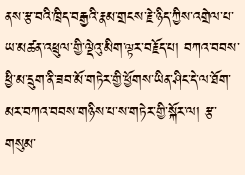ནས་རྩ་བའི་ཁྲིད་བརྒྱའི་རྣམ་གྲངས་རྗེ་ཉིད་ཀྱིས་འགྲེལ་པ་ཡ་མཚན་འཕྲུལ་གྱི་ལྡེའུ་མིག་ལྟར་བརྗོད་པ། བཀའ་བབས་ཕྱི་མ་དྲུག་ནི་ཟབ་མོ་གཏེར་གྱི་ཕྱོགས་ཡིན་ཤིང་དེ་ལ་ཐོག་མར་བཀའ་བབས་གཉིས་པ་ས་གཏེར་གྱི་སྐོར་ལ། རྩ་གསུམ་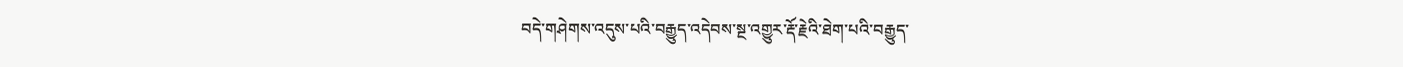བདེ་གཤེགས་འདུས་པའི་བརྒྱུད་འདེབས་སྔ་འགྱུར་རྡོ་རྗེའི་ཐེག་པའི་བརྒྱུད་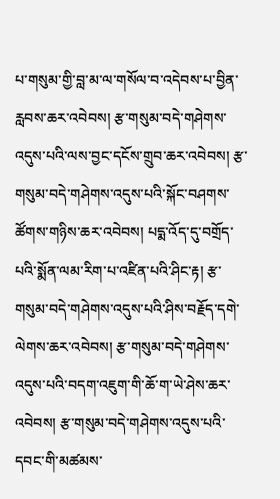པ་གསུམ་གྱི་བླ་མ་ལ་གསོལ་བ་འདེབས་པ་བྱིན་རླབས་ཆར་འབེབས། རྩ་གསུམ་བདེ་གཤེགས་འདུས་པའི་ལས་བྱང་དངོས་གྲུབ་ཆར་འབེབས། རྩ་གསུམ་བདེ་གཤེགས་འདུས་པའི་སྐོང་བཤགས་ཚོགས་གཉིས་ཆར་འབེབས། པདྨ་འོད་དུ་བགྲོད་པའི་སྨོན་ལམ་རིག་པ་འཛིན་པའི་ཤིང་རྟ། རྩ་གསུམ་བདེ་གཤེགས་འདུས་པའི་ཤིས་བརྗོད་དགེ་ལེགས་ཆར་འབེབས། རྩ་གསུམ་བདེ་གཤེགས་འདུས་པའི་བདག་འཇུག་གི་ཆོ་ག་ཡེ་ཤེས་ཆར་འབེབས། རྩ་གསུམ་བདེ་གཤེགས་འདུས་པའི་དབང་གི་མཚམས་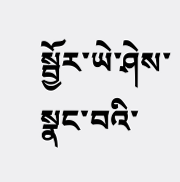སྦྱོར་ཡེ་ཤེས་སྣང་བའི་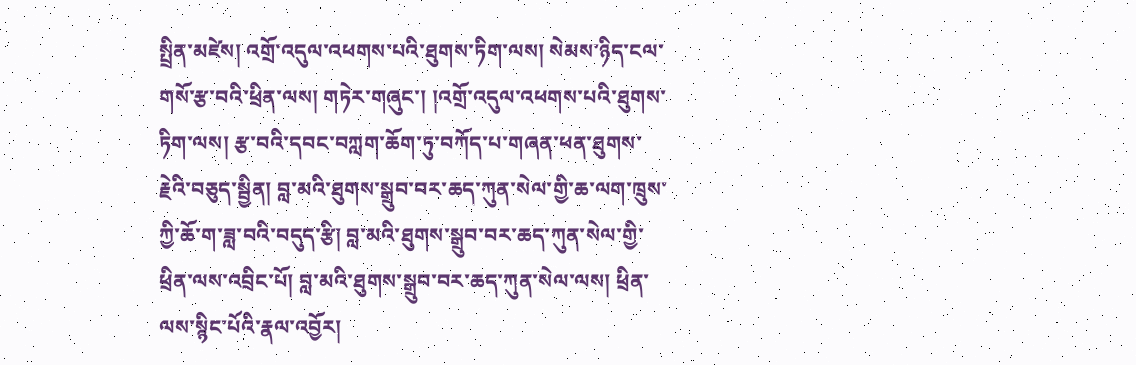སྤྲིན་མཛེས། འགྲོ་འདུལ་འཕགས་པའི་ཐུགས་ཏིག་ལས། སེམས་ཉིད་ངལ་གསོ་རྩ་བའི་ཕྲིན་ལས། གཏེར་གཞུང་། །འགྲོ་འདུལ་འཕགས་པའི་ཐུགས་ཏིག་ལས། རྩ་བའི་དབང་བཀླག་ཆོག་ཏུ་བཀོད་པ་གཞན་ཕན་ཐུགས་རྗེའི་བཅུད་སྦྱིན། བླ་མའི་ཐུགས་སྒྲུབ་བར་ཆད་ཀུན་སེལ་གྱི་ཆ་ལག་ཁྲུས་ཀྱི་ཆོ་ག་ཟླ་བའི་བདུད་རྩི། བླ་མའི་ཐུགས་སྒྲུབ་བར་ཆད་ཀུན་སེལ་གྱི་ཕྲིན་ལས་འབྲིང་པོ། བླ་མའི་ཐུགས་སྒྲུབ་བར་ཆད་ཀུན་སེལ་ལས། ཕྲིན་ལས་སྙིང་པོའི་རྣལ་འབྱོར།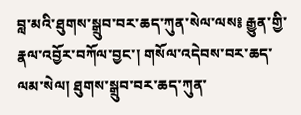བླ་མའི་ཐུགས་སྒྲུབ་བར་ཆད་ཀུན་སེལ་ལས༔ རྒྱུན་གྱི་རྣལ་འབྱོར་བཀོལ་བྱང་། གསོལ་འདེབས་བར་ཆད་ལམ་སེལ། ཐུགས་སྒྲུབ་བར་ཆད་ཀུན་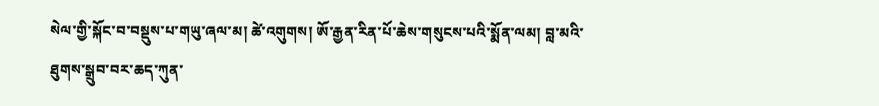སེལ་གྱི་སྐོང་བ་བསྡུས་པ་གཡུ་ཞལ་མ། ཚེ་འགུགས། ཨོ་རྒྱན་རིན་པོ་ཆེས་གསུངས་པའི་སྨོན་ལམ། བླ་མའི་ཐུགས་སྒྲུབ་བར་ཆད་ཀུན་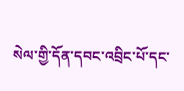སེལ་གྱི་དོན་དབང་འབྲིང་པོ་དང་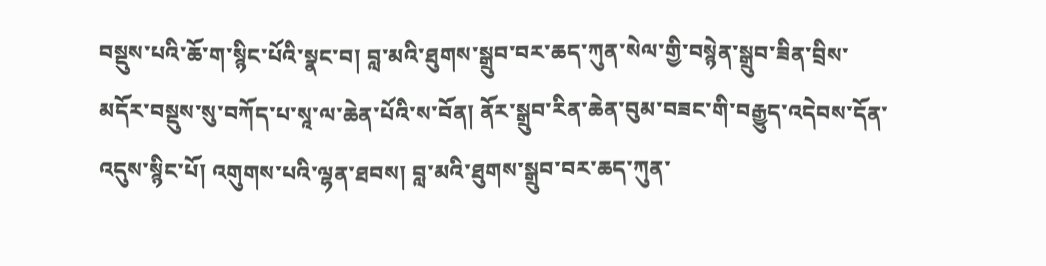བསྡུས་པའི་ཆོ་ག་སྙིང་པོའི་སྣང་བ། བླ་མའི་ཐུགས་སྒྲུབ་བར་ཆད་ཀུན་སེལ་གྱི་བསྙེན་སྒྲུབ་ཟིན་བྲིས་མདོར་བསྡུས་སུ་བཀོད་པ་སཱ་ལ་ཆེན་པོའི་ས་བོན། ནོར་སྒྲུབ་རིན་ཆེན་བུམ་བཟང་གི་བརྒྱུད་འདེབས་དོན་འདུས་སྙིང་པོ། འགུགས་པའི་ལྷན་ཐབས། བླ་མའི་ཐུགས་སྒྲུབ་བར་ཆད་ཀུན་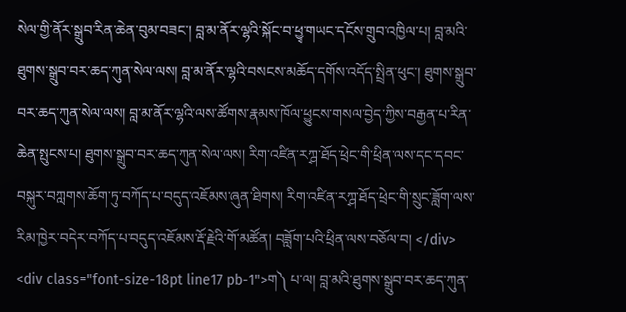སེལ་གྱི་ནོར་སྒྲུབ་རིན་ཆེན་བུམ་བཟང་། བླ་མ་ནོར་ལྷའི་སྐོང་བ་ཕྱྭ་གཡང་དངོས་གྲུབ་འཁྱིལ་པ། བླ་མའི་ཐུགས་སྒྲུབ་བར་ཆད་ཀུན་སེལ་ལས། བླ་མ་ནོར་ལྷའི་བསངས་མཆོད་དགོས་འདོད་སྤྲིན་ཕུང་། ཐུགས་སྒྲུབ་བར་ཆད་ཀུན་སེལ་ལས། བླ་མ་ནོར་ལྷའི་ལས་ཚོགས་རྣམས་ཁོལ་ཕྱུངས་གསལ་བྱེད་ཀྱིས་བརྒྱན་པ་རིན་ཆེན་སྤུངས་པ། ཐུགས་སྒྲུབ་བར་ཆད་ཀུན་སེལ་ལས། རིག་འཛིན་རཀྴ་ཐོད་ཕྲེང་གི་ཕྲིན་ལས་དང་དབང་བསྐུར་བཀླགས་ཆོག་ཏུ་བཀོད་པ་བདུད་འཇོམས་ཞུན་ཐིགས། རིག་འཛིན་རཀྴ་ཐོད་ཕྲེང་གི་སྲུང་ཟློག་ལས་རིམ་ཁྱེར་བདེར་བཀོད་པ་བདུད་འཇོམས་རྡོ་རྗེའི་གོ་མཚོན། བཟློག་པའི་ཕྲིན་ལས་བཅོལ་བ། </div>
<div class="font-size-18pt line17 pb-1">ག༽ པ་ལ། བླ་མའི་ཐུགས་སྒྲུབ་བར་ཆད་ཀུན་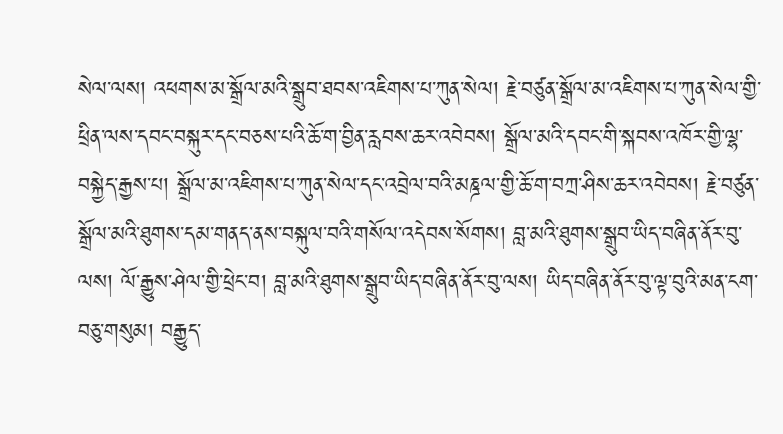སེལ་ལས། འཕགས་མ་སྒྲོལ་མའི་སྒྲུབ་ཐབས་འཇིགས་པ་ཀུན་སེལ། རྗེ་བཙུན་སྒྲོལ་མ་འཇིགས་པ་ཀུན་སེལ་གྱི་ཕྲིན་ལས་དབང་བསྐུར་དང་བཅས་པའི་ཆོ་ག་བྱིན་རླབས་ཆར་འབེབས། སྒྲོལ་མའི་དབང་གི་སྐབས་འཁོར་གྱི་ལྷ་བསྐྱེད་རྒྱས་པ། སྒྲོལ་མ་འཇིགས་པ་ཀུན་སེལ་དང་འབྲེལ་བའི་མཎྜལ་གྱི་ཆོ་ག་བཀྲ་ཤིས་ཆར་འབེབས། རྗེ་བཙུན་སྒྲོལ་མའི་ཐུགས་དམ་གནད་ནས་བསྐུལ་བའི་གསོལ་འདེབས་སོགས། བླ་མའི་ཐུགས་སྒྲུབ་ཡིད་བཞིན་ནོར་བུ་ལས། ལོ་རྒྱུས་ཤེལ་གྱི་ཕྲེང་བ། བླ་མའི་ཐུགས་སྒྲུབ་ཡིད་བཞིན་ནོར་བུ་ལས། ཡིད་བཞིན་ནོར་བུ་ལྟ་བུའི་མན་ངག་བཅུ་གསུམ། བརྒྱུད་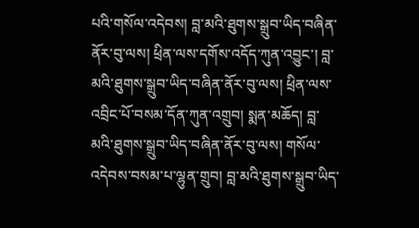པའི་གསོལ་འདེབས། བླ་མའི་ཐུགས་སྒྲུབ་ཡིད་བཞིན་ནོར་བུ་ལས། ཕྲིན་ལས་དགོས་འདོད་ཀུན་འབྱུང་། བླ་མའི་ཐུགས་སྒྲུབ་ཡིད་བཞིན་ནོར་བུ་ལས། ཕྲིན་ལས་འབྲིང་པོ་བསམ་དོན་ཀུན་འགྲུབ། སྨན་མཆོད། བླ་མའི་ཐུགས་སྒྲུབ་ཡིད་བཞིན་ནོར་བུ་ལས། གསོལ་འདེབས་བསམ་པ་ལྷུན་གྲུབ། བླ་མའི་ཐུགས་སྒྲུབ་ཡིད་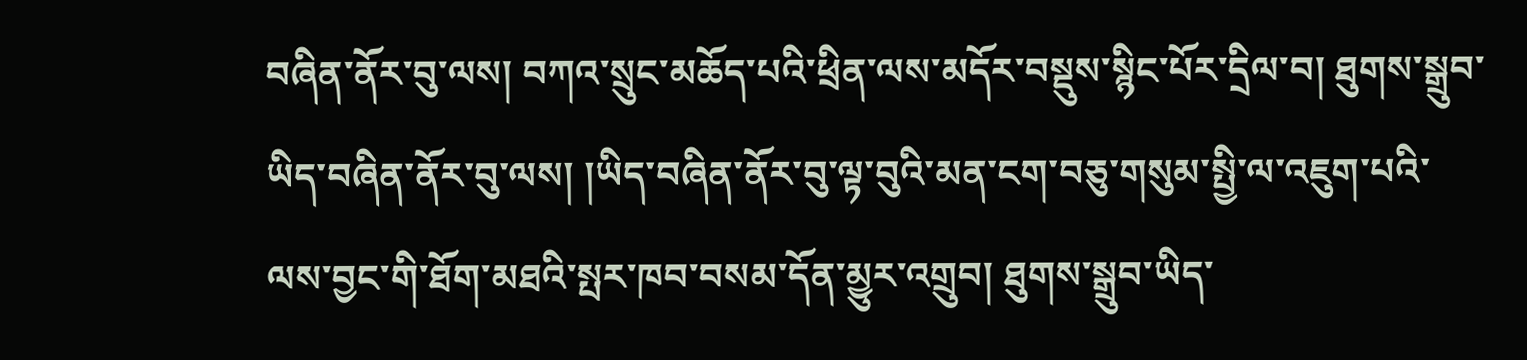བཞིན་ནོར་བུ་ལས། བཀའ་སྲུང་མཆོད་པའི་ཕྲིན་ལས་མདོར་བསྡུས་སྙིང་པོར་དྲིལ་བ། ཐུགས་སྒྲུབ་ཡིད་བཞིན་ནོར་བུ་ལས། །ཡིད་བཞིན་ནོར་བུ་ལྟ་བུའི་མན་ངག་བཅུ་གསུམ་སྤྱི་ལ་འཇུག་པའི་ལས་བྱང་གི་ཐོག་མཐའི་སྤར་ཁབ་བསམ་དོན་མྱུར་འགྲུབ། ཐུགས་སྒྲུབ་ཡིད་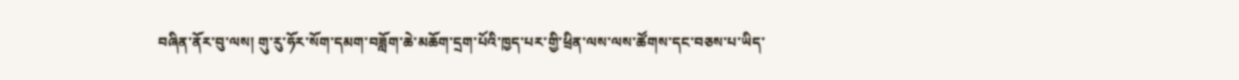བཞིན་ནོར་བུ་ལས། གུ་རུ་ཧོར་སོག་དམག་བཟློག་ཆེ་མཆོག་དྲག་པོའི་ཁྱད་པར་གྱི་ཕྲིན་ལས་ལས་ཚོགས་དང་བཅས་པ་ཡིད་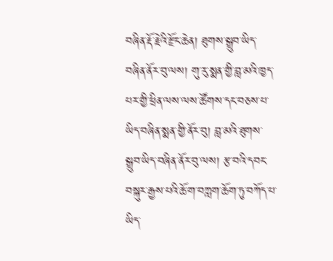བཞིན་རྡོ་རྗེའི་རྫོང་ཆེན། ཐུགས་སྒྲུབ་ཡིད་བཞིན་ནོར་བུ་ལས། གུ་རུ་སྨན་གྱི་བླ་མའི་ཁྱད་པར་གྱི་ཕྲིན་ལས་ལས་ཚོགས་དང་བཅས་པ་ཡིད་བཞིན་སྨན་གྱི་ནོར་བུ། བླ་མའི་ཐུགས་སྒྲུབ་ཡིད་བཞིན་ནོར་བུ་ལས། རྩ་བའི་དབང་བསྐུར་རྒྱས་པའི་ཆོ་ག་བཀླག་ཆོག་ཏུ་བཀོད་པ་ཡིད་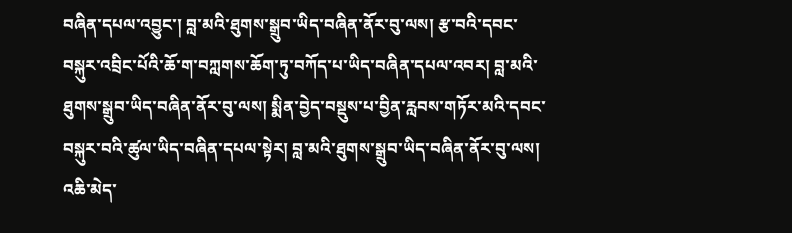བཞིན་དཔལ་འབྱུང་། བླ་མའི་ཐུགས་སྒྲུབ་ཡིད་བཞིན་ནོར་བུ་ལས། རྩ་བའི་དབང་བསྐུར་འབྲིང་པོའི་ཆོ་ག་བཀླགས་ཆོག་ཏུ་བཀོད་པ་ཡིད་བཞིན་དཔལ་འབར། བླ་མའི་ཐུགས་སྒྲུབ་ཡིད་བཞིན་ནོར་བུ་ལས། སྨིན་བྱེད་བསྡུས་པ་བྱིན་རླབས་གཏོར་མའི་དབང་བསྐུར་བའི་ཚུལ་ཡིད་བཞིན་དཔལ་སྟེར། བླ་མའི་ཐུགས་སྒྲུབ་ཡིད་བཞིན་ནོར་བུ་ལས། འཆི་མེད་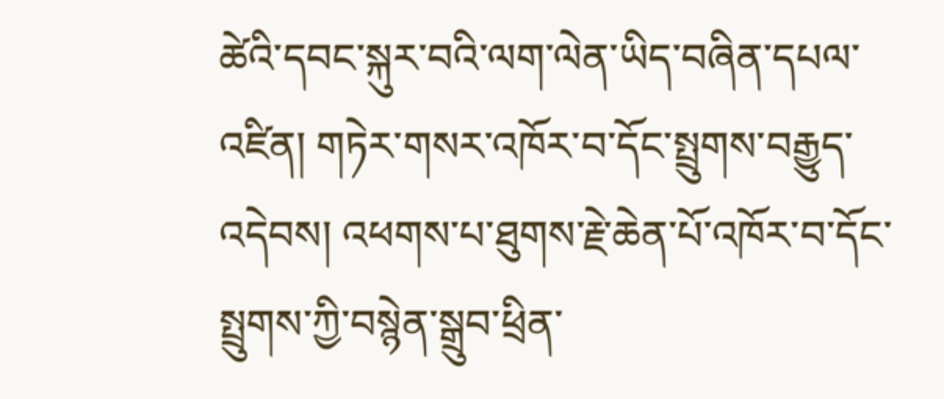ཚེའི་དབང་སྐུར་བའི་ལག་ལེན་ཡིད་བཞིན་དཔལ་འཛིན། གཏེར་གསར་འཁོར་བ་དོང་སྤྲུགས་བརྒྱུད་འདེབས། འཕགས་པ་ཐུགས་རྗེ་ཆེན་པོ་འཁོར་བ་དོང་སྤྲུགས་ཀྱི་བསྙེན་སྒྲུབ་ཕྲིན་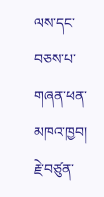ལས་དང་བཅས་པ་གཞན་ཕན་མཁའ་ཁྱབ། རྗེ་བཙུན་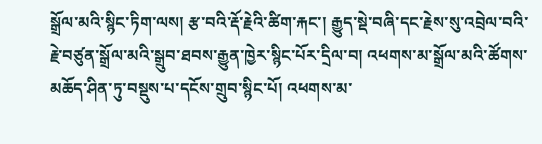སྒྲོལ་མའི་སྙིང་ཏིག་ལས། རྩ་བའི་རྡོ་རྗེའི་ཚིག་རྐང་། རྒྱུད་སྡེ་བཞི་དང་རྗེས་སུ་འབྲེལ་བའི་རྗེ་བཙུན་སྒྲོལ་མའི་སྒྲུབ་ཐབས་རྒྱུན་ཁྱེར་སྙིང་པོར་དྲིལ་བ། འཕགས་མ་སྒྲོལ་མའི་ཚོགས་མཆོད་ཤིན་ཏུ་བསྡུས་པ་དངོས་གྲུབ་སྙིང་པོ། འཕགས་མ་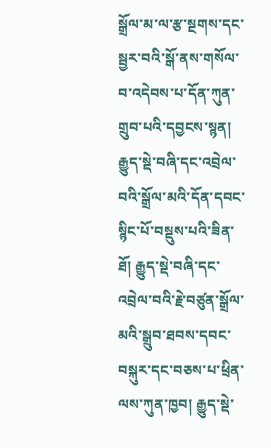སྒྲོལ་མ་ལ་རྩ་སྔགས་དང་སྦྱར་བའི་སྒོ་ནས་གསོལ་བ་འདེབས་པ་དོན་ཀུན་གྲུབ་པའི་དབྱངས་སྙན། རྒྱུད་སྡེ་བཞི་དང་འབྲེལ་བའི་སྒྲོལ་མའི་དོན་དབང་སྙིང་པོ་བསྡུས་པའི་ཟིན་ཐོ། རྒྱུད་སྡེ་བཞི་དང་འབྲེལ་བའི་རྗེ་བཙུན་སྒྲོལ་མའི་སྒྲུབ་ཐབས་དབང་བསྐུར་དང་བཅས་པ་ཕྲིན་ལས་ཀུན་ཁྱབ། རྒྱུད་སྡེ་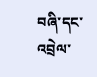བཞི་དང་འབྲེལ་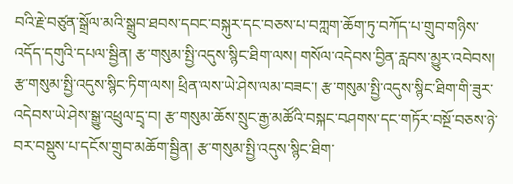བའི་རྗེ་བཙུན་སྒྲོལ་མའི་སྒྲུབ་ཐབས་དབང་བསྐུར་དང་བཅས་པ་བཀླག་ཆོག་ཏུ་བཀོད་པ་གྲུབ་གཉིས་འདོད་དགུའི་དཔལ་སྦྱིན། རྩ་གསུམ་སྤྱི་འདུས་སྙིང་ཐིག་ལས། གསོལ་འདེབས་བྱིན་རླབས་མྱུར་འབེབས། རྩ་གསུམ་སྤྱི་འདུས་སྙིང་ཏིག་ལས། ཕྲིན་ལས་ཡེ་ཤེས་ལམ་བཟང་། རྩ་གསུམ་སྤྱི་འདུས་སྙིང་ཐིག་གི་ཟུར་འདེབས་ཡེ་ཤེས་སྒྱུ་འཕྲུལ་དྲྭ་བ། རྩ་གསུམ་ཆོས་སྲུང་རྒྱ་མཚོའི་བསྐང་བཤགས་དང་གཏོར་བསྔོ་བཅས་ཉེ་བར་བསྡུས་པ་དངོས་གྲུབ་མཆོག་སྦྱིན། རྩ་གསུམ་སྤྱི་འདུས་སྙིང་ཐིག་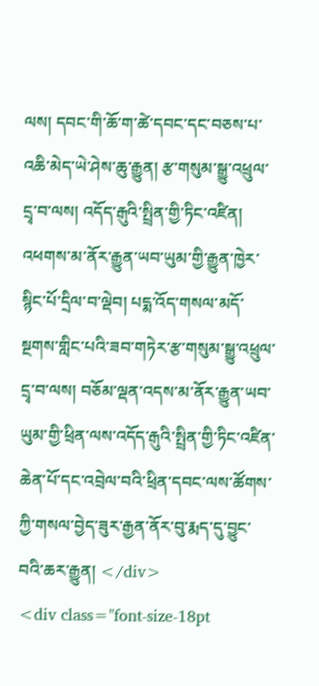ལས། དབང་གི་ཆོ་ག་ཚེ་དབང་དང་བཅས་པ་འཆི་མེད་ཡེ་ཤེས་ཆུ་རྒྱུན། རྩ་གསུམ་སྒྱུ་འཕྲུལ་དྲྭ་བ་ལས། འདོད་རྒུའི་སྤྲིན་གྱི་ཏིང་འཛིན། འཕགས་མ་ནོར་རྒྱུན་ཡབ་ཡུམ་གྱི་རྒྱུན་ཁྱེར་སྙིང་པོ་དྲིལ་བ་ལྡེབ། པདྨ་འོད་གསལ་མདོ་སྔགས་གླིང་པའི་ཟབ་གཏེར་རྩ་གསུམ་སྒྱུ་འཕྲུལ་དྲྭ་བ་ལས། བཅོམ་ལྡན་འདས་མ་ནོར་རྒྱུན་ཡབ་ཡུམ་གྱི་ཕྲིན་ལས་འདོད་རྒུའི་སྤྲིན་གྱི་ཏིང་འཛིན་ཆེན་པོ་དང་འབྲེལ་བའི་ཕྲིན་དབང་ལས་ཚོགས་ཀྱི་གསལ་བྱེད་ཟུར་རྒྱན་ནོར་བུ་རྨད་དུ་བྱུང་བའི་ཆར་རྒྱུན། </div>
<div class="font-size-18pt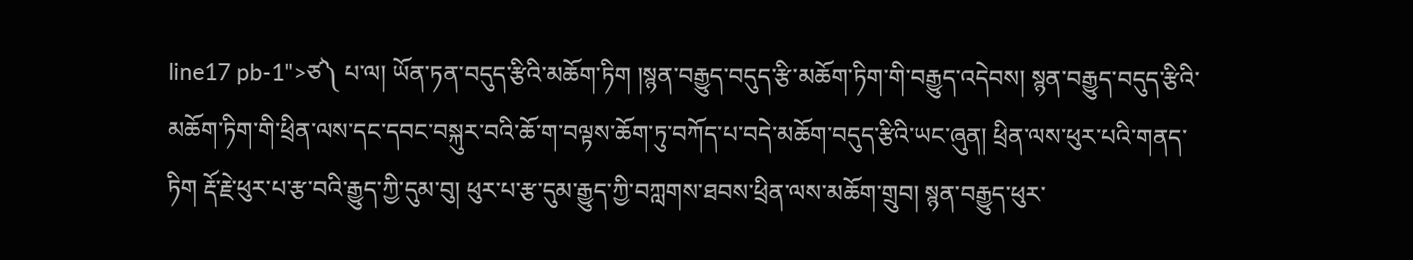line17 pb-1">ཙ༽ པ་ལ། ཡོན་ཏན་བདུད་རྩིའི་མཆོག་ཏིག །སྙན་བརྒྱུད་བདུད་རྩི་མཆོག་ཏིག་གི་བརྒྱུད་འདེབས། སྙན་བརྒྱུད་བདུད་རྩིའི་མཆོག་ཏིག་གི་ཕྲིན་ལས་དང་དབང་བསྐུར་བའི་ཆོ་ག་བལྟས་ཆོག་ཏུ་བཀོད་པ་བདེ་མཆོག་བདུད་རྩིའི་ཡང་ཞུན། ཕྲིན་ལས་ཕུར་པའི་གནད་ཏིག རྡོ་རྗེ་ཕུར་པ་རྩ་བའི་རྒྱུད་ཀྱི་དུམ་བུ། ཕུར་པ་རྩ་དུམ་རྒྱུད་ཀྱི་བཀླགས་ཐབས་ཕྲིན་ལས་མཆོག་གྲུབ། སྙན་བརྒྱུད་ཕུར་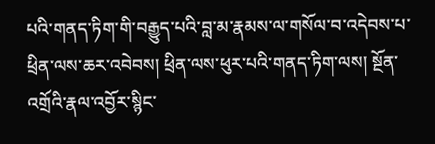པའི་གནད་ཏིག་གི་བརྒྱུད་པའི་བླ་མ་རྣམས་ལ་གསོལ་བ་འདེབས་པ་ཕྲིན་ལས་ཆར་འབེབས། ཕྲིན་ལས་ཕུར་པའི་གནད་ཏིག་ལས། སྔོན་འགྲོའི་རྣལ་འབྱོར་སྙིང་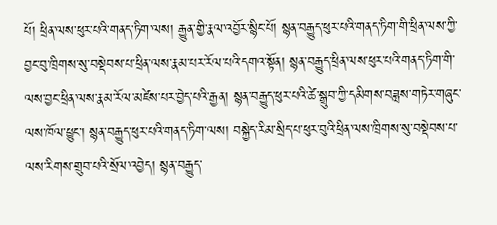པོ། ཕྲིན་ལས་ཕུར་པའི་གནད་ཏིག་ལས། རྒྱུན་གྱི་རྣལ་འབྱོར་སྙིང་པོ། སྙན་བརྒྱུད་ཕུར་པའི་གནད་ཏིག་གི་ཕྲིན་ལས་ཀྱི་བྱང་བུ་ཁྲིགས་སུ་བསྡེབས་པ་ཕྲིན་ལས་རྣམ་པར་རོལ་པའི་དགའ་སྟོན། སྙན་བརྒྱུད་ཕྲིན་ལས་ཕུར་པའི་གནད་ཏིག་གི་ལས་བྱང་ཕྲིན་ལས་རྣམ་རོལ་མཛེས་པར་བྱེད་པའི་རྒྱན། སྙན་བརྒྱུད་ཕུར་པའི་ཚེ་སྒྲུབ་ཀྱི་དམིགས་བཟླས་གཏེར་གཞུང་ལས་ཁོལ་ཕྱུང་། སྙན་བརྒྱུད་ཕུར་པའི་གནད་ཏིག་ལས། བསྐྱེད་རིམ་སྲིད་པ་ཕུར་བུའི་ཕྲིན་ལས་ཁྲིགས་སུ་བསྡེབས་པ་ལས་རིགས་གྲུབ་པའི་སྲོལ་འབྱེད། སྙན་བརྒྱུད་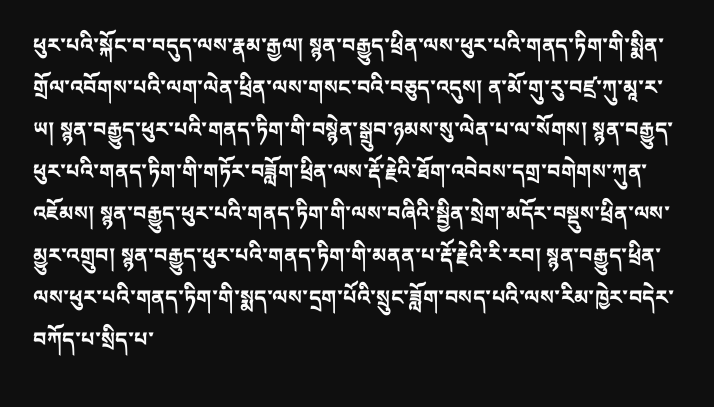ཕུར་པའི་སྐོང་བ་བདུད་ལས་རྣམ་རྒྱལ། སྙན་བརྒྱུད་ཕྲིན་ལས་ཕུར་པའི་གནད་ཏིག་གི་སྨིན་གྲོལ་འབོགས་པའི་ལག་ལེན་ཕྲིན་ལས་གསང་བའི་བཅུད་འདུས། ན་མོ་གུ་རུ་བཛྲ་ཀུ་མཱ་ར་ཡ། སྙན་བརྒྱུད་ཕུར་པའི་གནད་ཏིག་གི་བསྙེན་སྒྲུབ་ཉམས་སུ་ལེན་པ་ལ་སོགས། སྙན་བརྒྱུད་ཕུར་པའི་གནད་ཏིག་གི་གཏོར་བཟློག་ཕྲིན་ལས་རྡོ་རྗེའི་ཐོག་འབེབས་དགྲ་བགེགས་ཀུན་འཇོམས། སྙན་བརྒྱུད་ཕུར་པའི་གནད་ཏིག་གི་ལས་བཞིའི་སྦྱིན་སྲེག་མདོར་བསྡུས་ཕྲིན་ལས་མྱུར་འགྲུབ། སྙན་བརྒྱུད་ཕུར་པའི་གནད་ཏིག་གི་མནན་པ་རྡོ་རྗེའི་རི་རབ། སྙན་བརྒྱུད་ཕྲིན་ལས་ཕུར་པའི་གནད་ཏིག་གི་སྨད་ལས་དྲག་པོའི་སྲུང་ཟློག་བསད་པའི་ལས་རིམ་ཁྱེར་བདེར་བཀོད་པ་སྲིད་པ་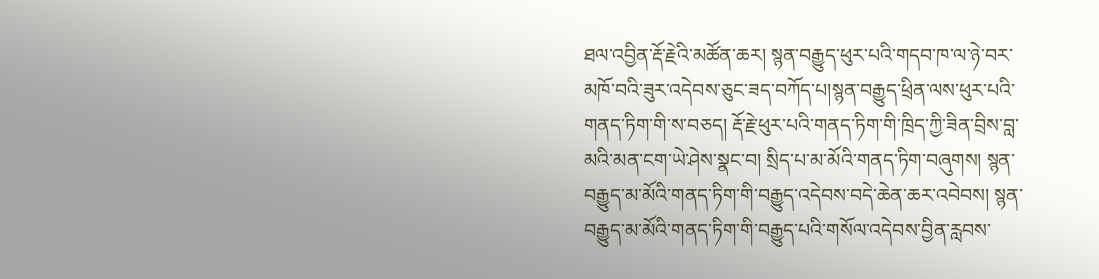ཐལ་འབྱིན་རྡོ་རྗེའི་མཚོན་ཆར། སྙན་བརྒྱུད་ཕུར་པའི་གདབ་ཁ་ལ་ཉེ་བར་མཁོ་བའི་ཟུར་འདེབས་ཅུང་ཟད་བཀོད་པ།སྙན་བརྒྱུད་ཕྲིན་ལས་ཕུར་པའི་གནད་ཏིག་གི་ས་བཅད། རྡོ་རྗེ་ཕུར་པའི་གནད་ཏིག་གི་ཁྲིད་ཀྱི་ཟིན་བྲིས་བླ་མའི་མན་ངག་ཡེ་ཤེས་སྣང་བ། སྲིད་པ་མ་མོའི་གནད་ཏིག་བཞུགས། སྙན་བརྒྱུད་མ་མོའི་གནད་ཏིག་གི་བརྒྱུད་འདེབས་བདེ་ཆེན་ཆར་འབེབས། སྙན་བརྒྱུད་མ་མོའི་གནད་ཏིག་གི་བརྒྱུད་པའི་གསོལ་འདེབས་བྱིན་རླབས་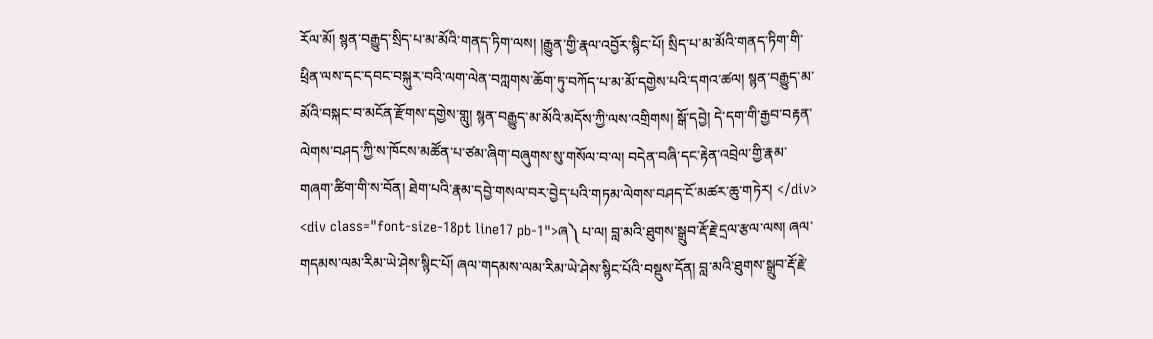རོལ་མོ། སྙན་བརྒྱུད་སྲིད་པ་མ་མོའི་གནད་ཏིག་ལས། །རྒྱུན་གྱི་རྣལ་འབྱོར་སྙིང་པོ། སྲིད་པ་མ་མོའི་གནད་ཏིག་གི་ཕྲིན་ལས་དང་དབང་བསྐུར་བའི་ལག་ལེན་བཀླགས་ཆོག་ཏུ་བཀོད་པ་མ་མོ་དགྱེས་པའི་དགའ་ཚལ། སྙན་བརྒྱུད་མ་མོའི་བསྐང་བ་མངོན་རྫོགས་དགྱེས་གླུ། སྙན་བརྒྱུད་མ་མོའི་མདོས་ཀྱི་ལས་འགྲིགས། སྒོ་དབྱེ། དེ་དག་གི་རྒྱབ་བརྟན་ལེགས་བཤད་ཀྱི་ས་ཁོངས་མཚོན་པ་ཙམ་ཞིག་བཞུགས་སུ་གསོལ་བ་ལ། བདེན་བཞི་དང་རྟེན་འབྲེལ་གྱི་རྣམ་གཞག་ཚིག་གི་ས་བོན། ཐེག་པའི་རྣམ་དབྱེ་གསལ་བར་བྱེད་པའི་གཏམ་ལེགས་བཤད་ངོ་མཚར་ཆུ་གཏེར། </div>
<div class="font-size-18pt line17 pb-1">ཞ༽ པ་ལ། བླ་མའི་ཐུགས་སྒྲུབ་རྡོ་རྗེ་དྲལ་རྩལ་ལས། ཞལ་གདམས་ལམ་རིམ་ཡེ་ཤེས་སྙིང་པོ། ཞལ་གདམས་ལམ་རིམ་ཡེ་ཤེས་སྙིང་པོའི་བསྡུས་དོན། བླ་མའི་ཐུགས་སྒྲུབ་རྡོ་རྗེ་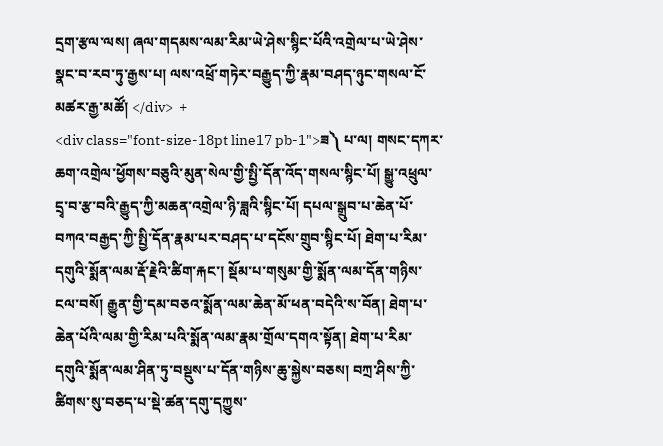དྲག་རྩལ་ལས། ཞལ་གདམས་ལམ་རིམ་ཡེ་ཤེས་སྙིང་པོའི་འགྲེལ་པ་ཡེ་ཤེས་སྣང་བ་རབ་ཏུ་རྒྱས་པ། ལས་འཕྲོ་གཏེར་བརྒྱུད་ཀྱི་རྣམ་བཤད་ཉུང་གསལ་ངོ་མཚར་རྒྱ་མཚོ། </div>  +
<div class="font-size-18pt line17 pb-1">ཟ༽ པ་ལ། གསང་དཀར་ཆག་འགྲེལ་ཕྱོགས་བཅུའི་མུན་སེལ་གྱི་སྤྱི་དོན་འོད་གསལ་སྙིང་པོ། སྒྱུ་འཕྲུལ་དྲྭ་བ་རྩ་བའི་རྒྱུད་ཀྱི་མཆན་འགྲེལ་ཉི་ཟླའི་སྙིང་པོ། དཔལ་སྒྲུབ་པ་ཆེན་པོ་བཀའ་བརྒྱད་ཀྱི་སྤྱི་དོན་རྣམ་པར་བཤད་པ་དངོས་གྲུབ་སྙིང་པོ། ཐེག་པ་རིམ་དགུའི་སྨོན་ལམ་རྡོ་རྗེའི་ཚིག་རྐང་། སྡོམ་པ་གསུམ་གྱི་སྨོན་ལམ་དོན་གཉིས་ངལ་བསོ། རྒྱུན་གྱི་དམ་བཅའ་སྨོན་ལམ་ཆེན་མོ་ཕན་བདེའི་ས་བོན། ཐེག་པ་ཆེན་པོའི་ལམ་གྱི་རིམ་པའི་སྨོན་ལམ་རྣམ་གྲོལ་དགའ་སྟོན། ཐེག་པ་རིམ་དགུའི་སྨོན་ལམ་ཤིན་ཏུ་བསྡུས་པ་དོན་གཉིས་ཆུ་སྐྱེས་བཅས། བཀྲ་ཤིས་ཀྱི་ཚིགས་སུ་བཅད་པ་སྡེ་ཚན་དགུ་དཀྱུས་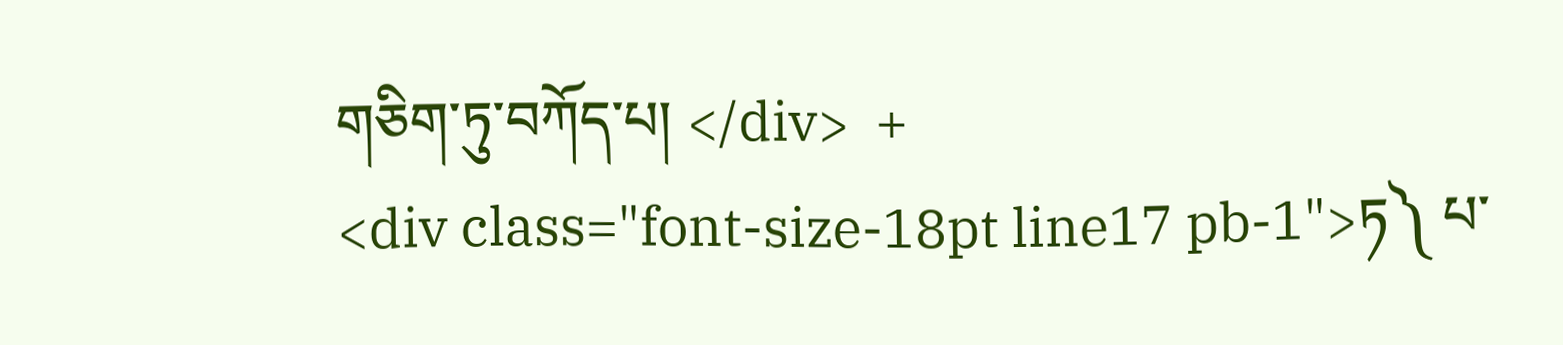གཅིག་ཏུ་བཀོད་པ། </div>  +
<div class="font-size-18pt line17 pb-1">ཏ༽ པ་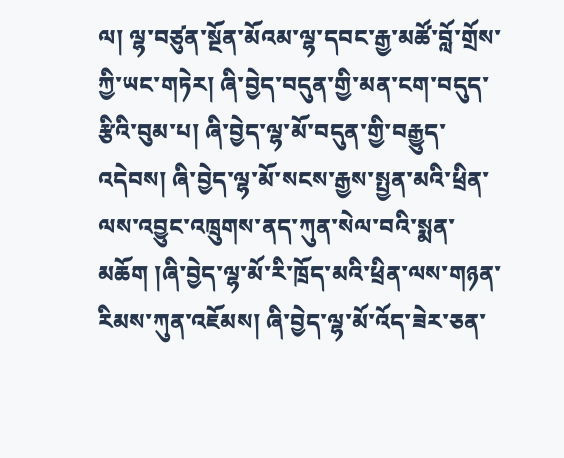ལ། ལྷ་བཙུན་སྔོན་མོའམ་ལྷ་དབང་རྒྱ་མཚོ་བློ་གྲོས་ཀྱི་ཡང་གཏེར། ཞི་བྱེད་བདུན་གྱི་མན་ངག་བདུད་རྩིའི་བུམ་པ། ཞི་བྱེད་ལྷ་མོ་བདུན་གྱི་བརྒྱུད་འདེབས། ཞི་བྱེད་ལྷ་མོ་སངས་རྒྱས་སྤྱན་མའི་ཕྲིན་ལས་འབྱུང་འཁྲུགས་ནད་ཀུན་སེལ་བའི་སྨན་མཆོག །ཞི་བྱེད་ལྷ་མོ་རི་ཁྲོད་མའི་ཕྲིན་ལས་གཉན་རིམས་ཀུན་འཇོམས། ཞི་བྱེད་ལྷ་མོ་འོད་ཟེར་ཅན་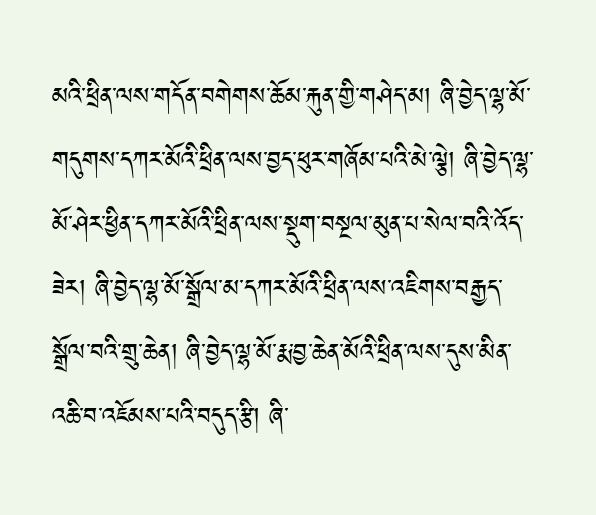མའི་ཕྲིན་ལས་གདོན་བགེགས་ཆོམ་རྐུན་གྱི་གཤེད་མ། ཞི་བྱེད་ལྷ་མོ་གདུགས་དཀར་མོའི་ཕྲིན་ལས་བྱད་ཕུར་གཞོམ་པའི་མེ་ལྕེ། ཞི་བྱེད་ལྷ་མོ་ཤེར་ཕྱིན་དཀར་མོའི་ཕྲིན་ལས་སྡུག་བསྔལ་མུན་པ་སེལ་བའི་འོད་ཟེར། ཞི་བྱེད་ལྷ་མོ་སྒྲོལ་མ་དཀར་མོའི་ཕྲིན་ལས་འཇིགས་བརྒྱད་སྒྲོལ་བའི་གྲུ་ཆེན། ཞི་བྱེད་ལྷ་མོ་རྨ་བྱ་ཆེན་མོའི་ཕྲིན་ལས་དུས་མིན་འཆི་བ་འཇོམས་པའི་བདུད་རྩི། ཞི་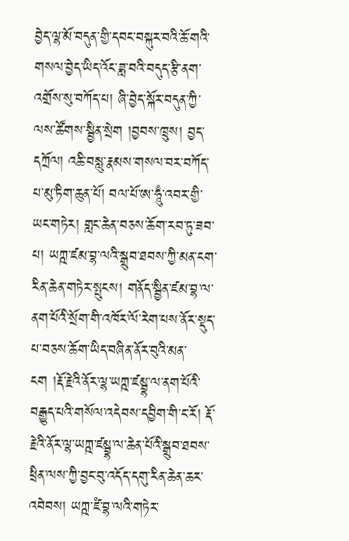བྱེད་ལྷ་མོ་བདུན་གྱི་དབང་བསྐུར་བའི་ཆོ་གའི་གསལ་བྱེད་ཡིད་འོང་ཟླ་བའི་བདུད་རྩི་ནག་འགྲོས་སུ་བཀོད་པ། ཞི་བྱེད་སྐོར་བདུན་ཀྱི་ལས་ཚོགས་སྦྱིན་སྲེག །བྱབས་ཁྲུས། བྱད་དཀྲོལ། འཆི་བསླུ་རྣམས་གསལ་བར་བཀོད་པ་མུ་ཏིག་ཆུན་པོ། བལ་པོ་ཨ་ཧཱུྃ་འབར་གྱི་ཡང་གཏེར། གླང་ཆེན་བཅས་ཆོག་རབ་ཏུ་ཟབ་པ། ཡཀྵ་ཛམ་བྷ་ལའི་སྒྲུབ་ཐབས་ཀྱི་མན་ངག་རིན་ཆེན་གཏེར་སྤུངས། གནོད་སྦྱིན་ཛམ་བྷ་ལ་ནག་པོའི་སྲོག་གི་འཁོར་ལོ་རེག་པས་ནོར་སྡུད་པ་བཅས་ཆོག་ཡིད་བཞིན་ནོར་བུའི་མན་ངག །རྡོ་རྗེའི་ནོར་ལྷ་ཡཀྵ་ཛམྦྷ་ལ་ནག་པོའི་བརྒྱུད་པའི་གསོལ་འདེབས་དབྱིག་གི་ང་རོ། རྡོ་རྗེའི་ནོར་ལྷ་ཡཀྵ་ཛམྦྷ་ལ་ཆེན་པོའི་སྒྲུབ་ཐབས་ཕྲིན་ལས་ཀྱི་བྱང་བུ་འདོད་དགུ་རིན་ཆེན་ཆར་འབེབས། ཡཀྵ་ཛཾ་བྷ་ལའི་གཏེར་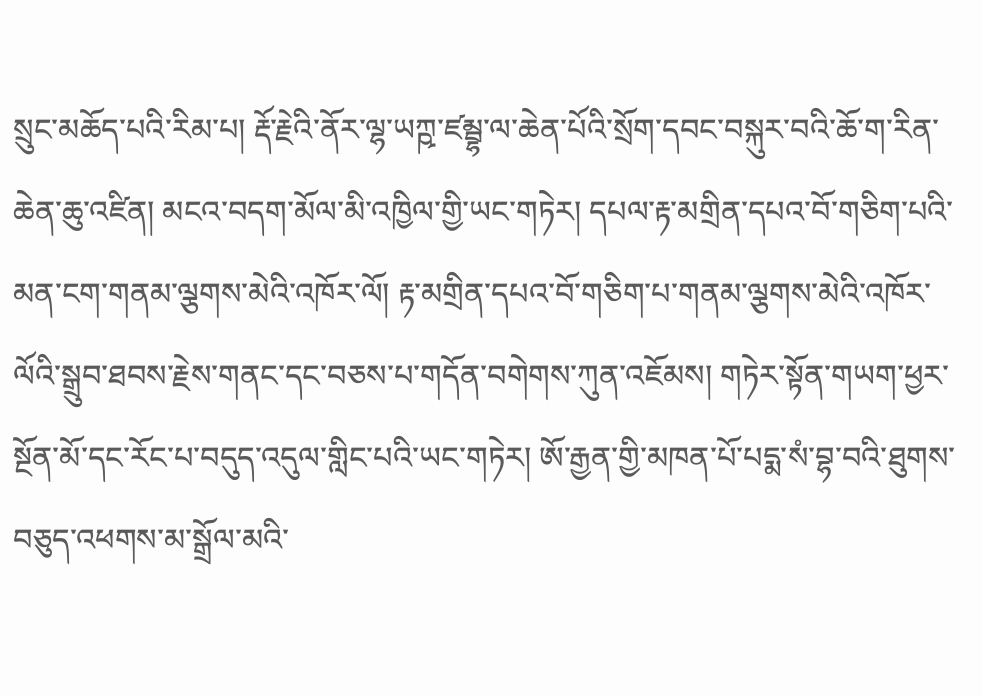སྲུང་མཆོད་པའི་རིམ་པ། རྡོ་རྗེའི་ནོར་ལྷ་ཡཀྵ་ཛམྦྷ་ལ་ཆེན་པོའི་སྲོག་དབང་བསྐུར་བའི་ཆོ་ག་རིན་ཆེན་ཆུ་འཛིན། མངའ་བདག་མོལ་མི་འཁྱིལ་གྱི་ཡང་གཏེར། དཔལ་རྟ་མགྲིན་དཔའ་བོ་གཅིག་པའི་མན་ངག་གནམ་ལྕགས་མེའི་འཁོར་ལོ། རྟ་མགྲིན་དཔའ་བོ་གཅིག་པ་གནམ་ལྕགས་མེའི་འཁོར་ལོའི་སྒྲུབ་ཐབས་རྗེས་གནང་དང་བཅས་པ་གདོན་བགེགས་ཀུན་འཇོམས། གཏེར་སྟོན་གཡག་ཕྱར་སྔོན་མོ་དང་རོང་པ་བདུད་འདུལ་གླིང་པའི་ཡང་གཏེར། ཨོ་རྒྱན་གྱི་མཁན་པོ་པདྨ་སཾ་བྷ་བའི་ཐུགས་བཅུད་འཕགས་མ་སྒྲོལ་མའི་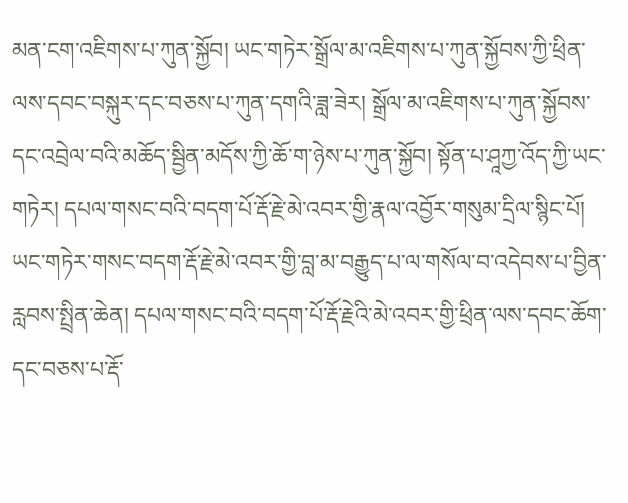མན་ངག་འཇིགས་པ་ཀུན་སྐྱོབ། ཡང་གཏེར་སྒྲོལ་མ་འཇིགས་པ་ཀུན་སྐྱོབས་ཀྱི་ཕྲིན་ལས་དབང་བསྐུར་དང་བཅས་པ་ཀུན་དགའི་ཟླ་ཟེར། སྒྲོལ་མ་འཇིགས་པ་ཀུན་སྐྱོབས་དང་འབྲེལ་བའི་མཆོད་སྦྱིན་མདོས་ཀྱི་ཆོ་ག་ཉེས་པ་ཀུན་སྐྱོབ། སྟོན་པ་ཤཱཀྱ་འོད་ཀྱི་ཡང་གཏེར། དཔལ་གསང་བའི་བདག་པོ་རྡོ་རྗེ་མེ་འབར་གྱི་རྣལ་འབྱོར་གསུམ་དྲིལ་སྙིང་པོ། ཡང་གཏེར་གསང་བདག་རྡོ་རྗེ་མེ་འབར་གྱི་བླ་མ་བརྒྱུད་པ་ལ་གསོལ་བ་འདེབས་པ་བྱིན་རླབས་སྤྲིན་ཆེན། དཔལ་གསང་བའི་བདག་པོ་རྡོ་རྗེའི་མེ་འབར་གྱི་ཕྲིན་ལས་དབང་ཆོག་དང་བཅས་པ་རྡོ་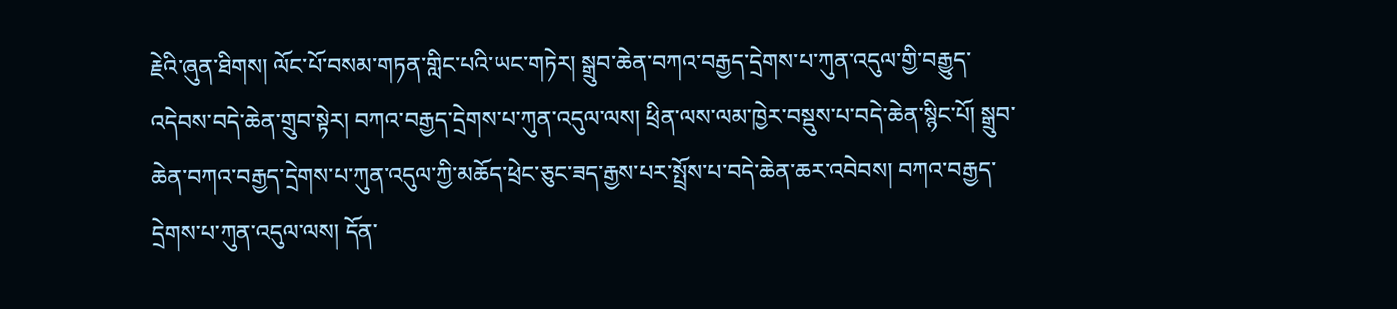རྗེའི་ཞུན་ཐིགས། ལོང་པོ་བསམ་གཏན་གླིང་པའི་ཡང་གཏེར། སྒྲུབ་ཆེན་བཀའ་བརྒྱད་དྲེགས་པ་ཀུན་འདུལ་གྱི་བརྒྱུད་འདེབས་བདེ་ཆེན་གྲུབ་སྟེར། བཀའ་བརྒྱད་དྲེགས་པ་ཀུན་འདུལ་ལས། ཕྲིན་ལས་ལམ་ཁྱེར་བསྡུས་པ་བདེ་ཆེན་སྙིང་པོ། སྒྲུབ་ཆེན་བཀའ་བརྒྱད་དྲེགས་པ་ཀུན་འདུལ་ཀྱི་མཆོད་ཕྲེང་ཅུང་ཟད་རྒྱས་པར་སྤྲོས་པ་བདེ་ཆེན་ཆར་འབེབས། བཀའ་བརྒྱད་དྲེགས་པ་ཀུན་འདུལ་ལས། དོན་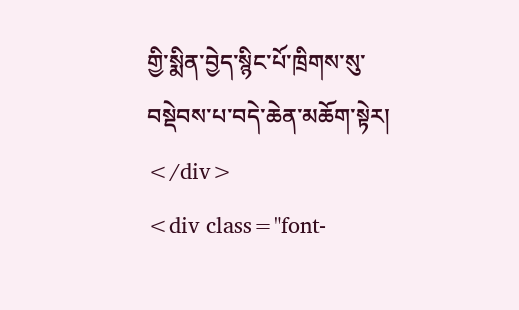གྱི་སྨིན་བྱེད་སྙིང་པོ་ཁྲིགས་སུ་བསྡེབས་པ་བདེ་ཆེན་མཆོག་སྟེར། </div>
<div class="font-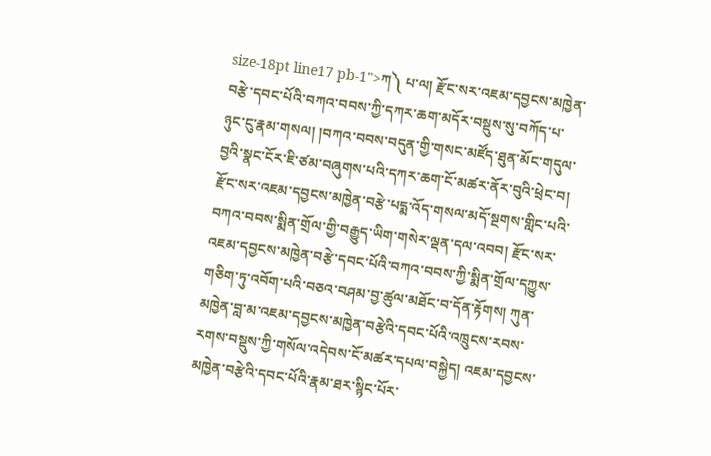size-18pt line17 pb-1">ཀ༽ པ་ལ། རྫོང་སར་འཇམ་དབྱངས་མཁྱེན་བརྩེ་དབང་པོའི་བཀའ་བབས་ཀྱི་དཀར་ཆག་མདོར་བསྡུས་སུ་བཀོད་པ་ཉུང་ངུ་རྣམ་གསལ། །བཀའ་བབས་བདུན་གྱི་གསང་མཛོད་ཐུན་མོང་གདུལ་བྱའི་སྣང་ངོར་ཇི་ཙམ་བཞུགས་པའི་དཀར་ཆག་ངོ་མཚར་ནོར་བུའི་ཕྲེང་བ། རྫོང་སར་འཇམ་དབྱངས་མཁྱེན་བརྩེ་པདྨ་འོད་གསལ་མདོ་སྔགས་གླིང་པའི་བཀའ་བབས་སྨིན་གྲོལ་གྱི་བརྒྱུད་ཡིག་གསེར་ལྡན་དལ་འབབ། རྫོང་སར་འཇམ་དབྱངས་མཁྱེན་བརྩེ་དབང་པོའི་བཀའ་བབས་ཀྱི་སྨིན་གྲོལ་དཀྱུས་གཅིག་ཏུ་འབོག་པའི་བཅའ་བཤམ་བྱ་ཚུལ་མཐོང་བ་དོན་རྟོགས། ཀུན་མཁྱེན་བླ་མ་འཇམ་དབྱངས་མཁྱེན་བརྩེའི་དབང་པོའི་འཁྲུངས་རབས་རགས་བསྡུས་ཀྱི་གསོལ་འདེབས་ངོ་མཚར་དཔལ་བསྐྱེད། འཇམ་དབྱངས་མཁྱེན་བརྩེའི་དབང་པོའི་རྣམ་ཐར་སྙིང་པོར་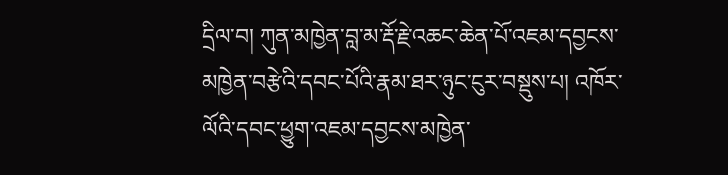དྲིལ་བ། ཀུན་མཁྱེན་བླ་མ་རྡོ་རྗེ་འཆང་ཆེན་པོ་འཇམ་དབྱངས་མཁྱེན་བརྩེའི་དབང་པོའི་རྣམ་ཐར་ཉུང་ངུར་བསྡུས་པ། འཁོར་ལོའི་དབང་ཕྱུག་འཇམ་དབྱངས་མཁྱེན་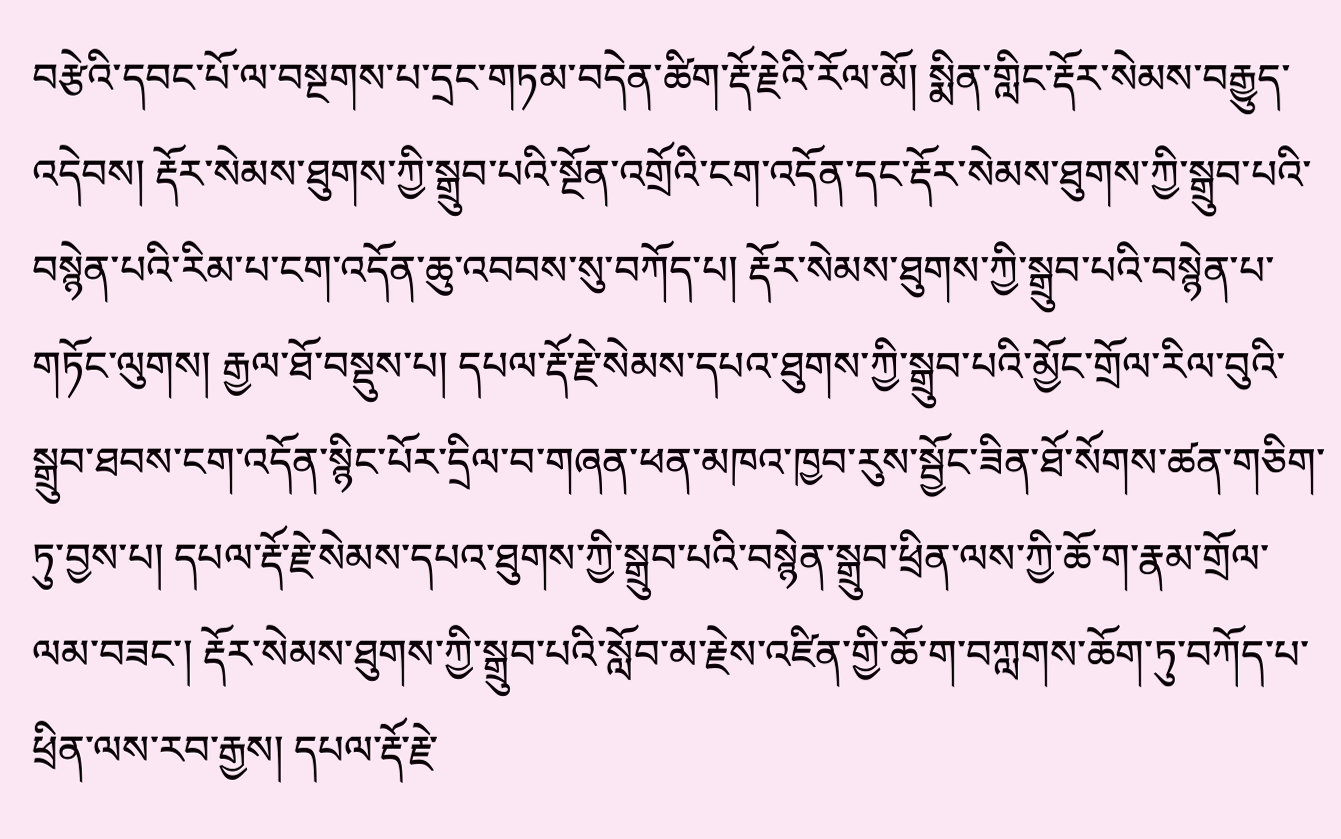བརྩེའི་དབང་པོ་ལ་བསྔགས་པ་དྲང་གཏམ་བདེན་ཚིག་རྡོ་རྗེའི་རོལ་མོ། སྨིན་གླིང་རྡོར་སེམས་བརྒྱུད་འདེབས། རྡོར་སེམས་ཐུགས་ཀྱི་སྒྲུབ་པའི་སྔོན་འགྲོའི་ངག་འདོན་དང་རྡོར་སེམས་ཐུགས་ཀྱི་སྒྲུབ་པའི་བསྙེན་པའི་རིམ་པ་ངག་འདོན་ཆུ་འབབས་སུ་བཀོད་པ། རྡོར་སེམས་ཐུགས་ཀྱི་སྒྲུབ་པའི་བསྙེན་པ་གཏོང་ལུགས། རྒྱལ་ཐོ་བསྡུས་པ། དཔལ་རྡོ་རྗེ་སེམས་དཔའ་ཐུགས་ཀྱི་སྒྲུབ་པའི་མྱོང་གྲོལ་རིལ་བུའི་སྒྲུབ་ཐབས་ངག་འདོན་སྙིང་པོར་དྲིལ་བ་གཞན་ཕན་མཁའ་ཁྱབ་རུས་སྦྱོང་ཟིན་ཐོ་སོགས་ཚན་གཅིག་ཏུ་བྱས་པ། དཔལ་རྡོ་རྗེ་སེམས་དཔའ་ཐུགས་ཀྱི་སྒྲུབ་པའི་བསྙེན་སྒྲུབ་ཕྲིན་ལས་ཀྱི་ཆོ་ག་རྣམ་གྲོལ་ལམ་བཟང་། རྡོར་སེམས་ཐུགས་ཀྱི་སྒྲུབ་པའི་སློབ་མ་རྗེས་འཛིན་གྱི་ཆོ་ག་བཀླགས་ཆོག་ཏུ་བཀོད་པ་ཕྲིན་ལས་རབ་རྒྱས། དཔལ་རྡོ་རྗེ་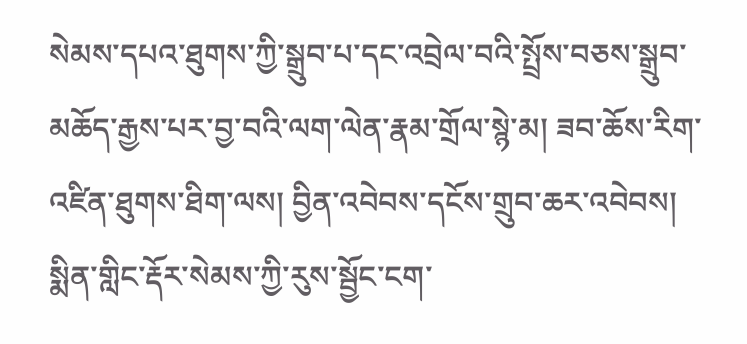སེམས་དཔའ་ཐུགས་ཀྱི་སྒྲུབ་པ་དང་འབྲེལ་བའི་སྤྲོས་བཅས་སྒྲུབ་མཆོད་རྒྱས་པར་བྱ་བའི་ལག་ལེན་རྣམ་གྲོལ་སྙེ་མ། ཟབ་ཆོས་རིག་འཛིན་ཐུགས་ཐིག་ལས། བྱིན་འབེབས་དངོས་གྲུབ་ཆར་འབེབས། སྨིན་གླིང་རྡོར་སེམས་ཀྱི་རུས་སྦྱོང་ངག་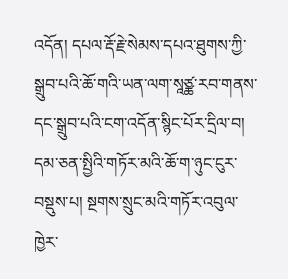འདོན། དཔལ་རྡོ་རྗེ་སེམས་དཔའ་ཐུགས་ཀྱི་སྒྲུབ་པའི་ཆོ་གའི་ཡན་ལག་སཱཙྪ་རབ་གནས་དང་སྒྲུབ་པའི་ངག་འདོན་སྙིང་པོར་དྲིལ་བ། དམ་ཅན་སྤྱིའི་གཏོར་མའི་ཆོ་ག་ཉུང་ངུར་བསྡུས་པ། སྔགས་སྲུང་མའི་གཏོར་འབུལ་ཁྱེར་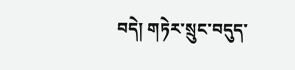བདེ། གཏེར་སྲུང་བདུད་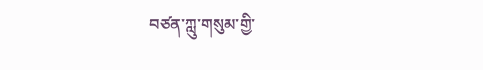བཙན་ཀླུ་གསུམ་གྱི་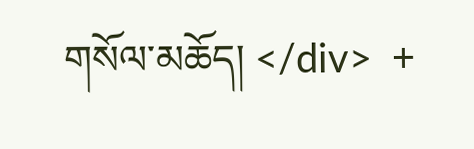གསོལ་མཆོད། </div>  +